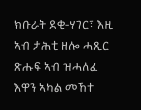ክቡራት ደቂ-ሃገር፣ እዚ ኣብ ታሕቲ ዘሎ ሓጺር ጽሑፍ ኣብ ዝሓለፈ እዋን ኣካል መኸተ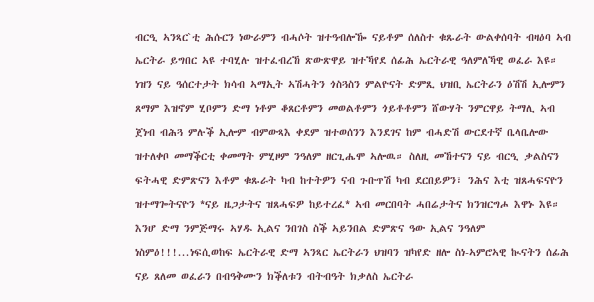ብርዒ ኣንጻር`ቲ ሕሱርን ነውራምን ብሓሶት ዝተዓብሎዀ ናይቶም ሰለስተ ቁጹራት ውልቀሰባት ብዛዕባ ኣብ ኤርትራ ይግበር ኣዩ ተባሂሉ ዝተፈብረኸ ጽውጽዋይ ዝተኻየደ ሰፊሕ ኤርትራዊ ዓለምለኻዊ ወፈራ እዩ። ነዝን ናይ ዓሰርተታት ክሳብ ኣማኢት ኣሽሓትን ጎስጓስን ምልዮናት ድምጺ ህዝቢ ኤርትራን ዕሽሽ ኢሎምን ጸማም እዝኖም ሂቦምን ድማ ነቶም ቆጸርቶምን መወልቶምን ጎይቶቶምን ሸውሃት ንምርዋይ ትማሊ ኣብ ጀነብ ብሕጓ ምሉቕ ኢሎም ብምውጻእ ቀደም ዝተወሰንን እንደገና ከም ብሓድሽ ውርደተኛ ቤላቤሎው ዝተለቀቦ መማቕርቲ ቀመማት ምሂዞም ንዓለም ዘርጊሔሞ ኣሎዉ። ስለዚ መኸተናን ናይ ብርዒ ቃልስናን ፍትሓዊ ድምጽናን እቶም ቁጹራት ካብ ከተትዎን ናብ ጉቡጥሽ ካብ ደርበይዎን፣ ንሕና እቲ ዝጸሓፍናዮን ዝተማጐትናዮን *ናይ ዜጋታትና ዝጸሓፍዎ ከይተረፈ* ኣብ መርበባት ሓበሬታትና ክንዝርግሖ እዋኑ እዩ። እንሆ ድማ ንምጅማሩ ኣሃዱ ኢልና ንበገስ ስቕ ኣይንበል ድምጽና ዓው ኢልና ንዓለም ነስምዕ!!!...ነፍሲወከፍ ኤርትራዊ ድማ ኣንጻር ኤርትራን ህዝባን ዝካየድ ዘሎ ስነ-ኣምሮኣዊ ኲናትን ሰፊሕ ናይ ጸለመ ወፈራን በብዓቅሙን ክቕለቱን ብትብዓት ክቃለስ ኤርትራ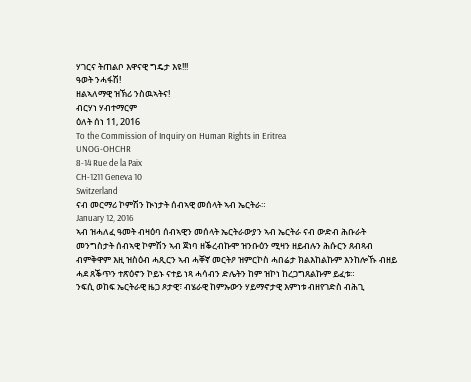ሃገርና ትጠልቦ እዋናዊ ግዴታ እዩ!!!
ዓወት ንሓፋሽ!
ዘልኣለማዊ ዝኽሪ ንስዉኣትና!
ብርሃነ ሃብተማርም
ዕለት ሰነ 11, 2016
To the Commission of Inquiry on Human Rights in Eritrea
UNOG-OHCHR
8-14 Rue de la Paix
CH-1211 Geneva 10
Switzerland
ናብ መርማሪ ኮምሽን ኲነታት ሰብኣዊ መሰላት ኣብ ኤርትራ።
January 12, 2016
ኣብ ዝሓለፈ ዓመት ብዛዕባ ሰብኣዊን መሰላት ኤርትራውያን ኣብ ኤርትራ ናብ ውድብ ሕቡራት መንግስታት ሰብኣዊ ኮምሽን ኣብ ጀነባ ዘቕረብኩሞ ዝንቡዕን ሚዛን ዘይብሉን ሕሱርን ጸብጻብ ብምቅዋም እዚ ዝስዕብ ሓጺርን ኣብ ሓቐኛ መርትዖ ዝምርኮስ ሓበሬታ ክልእከልኩም እንከሎኹ ብዘይ ሓደ ጸቕጥን ተጽዕኖን ኮይኑ ናተይ ነጻ ሓሳብን ድሌትን ከም ዝኮነ ከረጋግጸልኩም ይፈቱ።
ንፍሲ ወከፍ ኤርትራዊ ዜጋ ጾታዊ፣ ብሄራዊ ከምኡውን ሃይማኖታዊ እምነቱ ብዘየገድስ ብሕጊ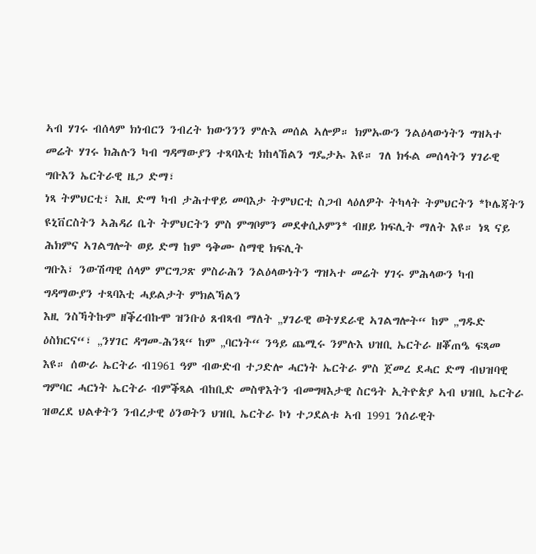ኣብ ሃገሩ ብሰላም ክነብርን ንብረት ክውንንን ምሉእ መሰል ኣሎዎ። ክምኡውን ንልዕላውነትን ግዝኣተ መሬት ሃገሩ ክሕሉን ካብ ግዳማውያን ተጻባእቲ ክከላኸልን ግዴታኡ እዩ። ገለ ክፋል መሰላትን ሃገራዊ ግቡእን ኤርትራዊ ዜጋ ድማ፣
ነጻ ትምህርቲ፣ እዚ ድማ ካብ ታሕተዋይ መባእታ ትምህርቲ ስጋብ ላዕለዎት ትካላት ትምህርትን *ኮሌጃትን ዩኒቨርስትን ኣሕዳሪ ቤት ትምህርትን ምስ ምግቦምን መደቀሲኦምን* ብዘይ ክፍሊት ማለት እዩ። ነጻ ናይ ሕክምና ኣገልግሎት ወይ ድማ ከም ዓቅሙ ስማዊ ክፍሊት
ግቡእ፣ ንውሽጣዊ ሰላም ምርግጋጽ ምስራሕን ንልዕላውነትን ግዝኣተ መሬት ሃገሩ ምሕላውን ካብ ግዳማውያን ተጻባእቲ ሓይልታት ምክልኻልን
እዚ ንስኻትኩም ዘቕረብኩሞ ዝንቡዕ ጸብጻብ ማለት „ሃገራዊ ወትሃደራዊ ኣገልግሎት“ ከም „ግዱድ ዕስክርና“፣ „ንሃገር ዳግመ-ሕንጻ“ ከም „ባርነት“ ንዓይ ጨሚሩ ንምሉእ ህዝቢ ኤርትራ ዘቖጠዔ ፍጻመ እዩ። ሰውራ ኤርትራ ብ1961 ዓም ብውድብ ተጋድሎ ሓርነት ኤርትራ ምስ ጀመረ ደሓር ድማ ብህዝባዊ ግምባር ሓርነት ኤርትራ ብምቕጻል ብከቢድ መስዋእትን ብመግዛእታዊ ስርዓት ኢትዮጵያ ኣብ ህዝቢ ኤርትራ ዝወረደ ህልቀትን ንብረታዊ ዕንወትን ህዝቢ ኤርትራ ኮነ ተጋደልቱ ኣብ 1991 ንሰራዊት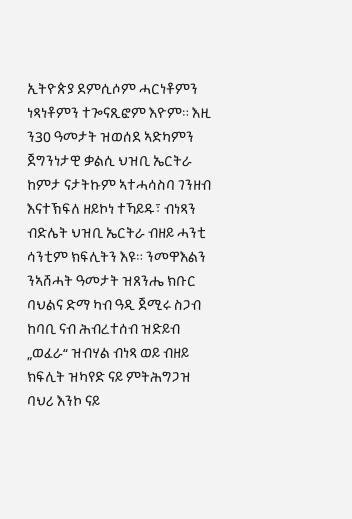ኢትዮጵያ ደምሲሶም ሓርነቶምን ነጻነቶምን ተጐናጺፎም እዮም። እዚ ን30 ዓመታት ዝወሰደ ኣድካምን ጀግንነታዊ ቃልሲ ህዝቢ ኤርትራ ከምታ ናታትኩም ኣተሓሳስባ ገንዘብ እናተኽፍለ ዘይኮነ ተኻይዱ፣ ብነጻን ብድሌት ህዝቢ ኤርትራ ብዘይ ሓንቲ ሳንቲም ክፍሊትን እዩ። ንመዋእልን ንኣሸሓት ዓመታት ዝጸንሔ ክቡር ባህልና ድማ ካብ ዓዲ ጀሚሩ ስጋብ ከባቢ ናብ ሕብረተሰብ ዝድይብ „ወፈራ“ ዝብሃል ብነጻ ወይ ብዘይ ክፍሊት ዝካየድ ናይ ምትሕግጋዝ ባህሪ እንኮ ናይ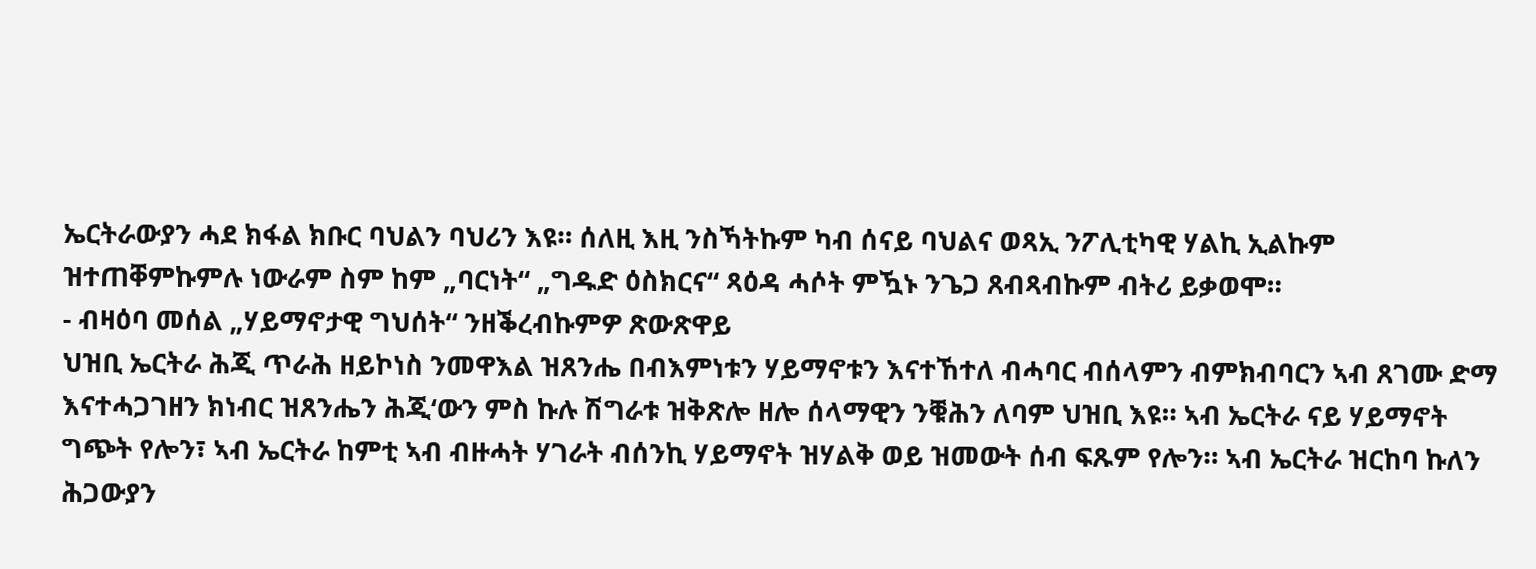ኤርትራውያን ሓደ ክፋል ክቡር ባህልን ባህሪን እዩ። ሰለዚ እዚ ንስኻትኩም ካብ ሰናይ ባህልና ወጻኢ ንፖሊቲካዊ ሃልኪ ኢልኩም ዝተጠቐምኩምሉ ነውራም ስም ከም „ባርነት“ „ግዱድ ዕስክርና“ ጻዕዳ ሓሶት ምዃኑ ንጌጋ ጸብጻብኩም ብትሪ ይቃወሞ።
- ብዛዕባ መሰል „ሃይማኖታዊ ግህሰት“ ንዘቕረብኩምዎ ጽውጽዋይ
ህዝቢ ኤርትራ ሕጂ ጥራሕ ዘይኮነስ ንመዋእል ዝጸንሔ በብእምነቱን ሃይማኖቱን እናተኸተለ ብሓባር ብሰላምን ብምክብባርን ኣብ ጸገሙ ድማ እናተሓጋገዘን ክነብር ዝጸንሔን ሕጂ‘ውን ምስ ኩሉ ሽግራቱ ዝቅጽሎ ዘሎ ሰላማዊን ንቑሕን ለባም ህዝቢ እዩ። ኣብ ኤርትራ ናይ ሃይማኖት ግጭት የሎን፣ ኣብ ኤርትራ ከምቲ ኣብ ብዙሓት ሃገራት ብሰንኪ ሃይማኖት ዝሃልቅ ወይ ዝመውት ሰብ ፍጹም የሎን። ኣብ ኤርትራ ዝርከባ ኩለን ሕጋውያን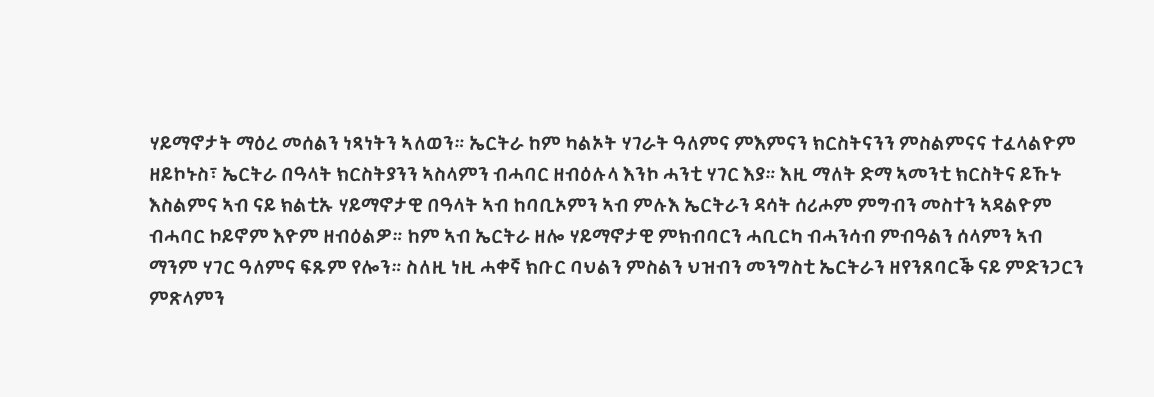ሃይማኖታት ማዕረ መሰልን ነጻነትን ኣለወን። ኤርትራ ከም ካልኦት ሃገራት ዓለምና ምእምናን ክርስትናንን ምስልምናና ተፈላልዮም ዘይኮኑስ፣ ኤርትራ በዓላት ክርስትያንን ኣስላምን ብሓባር ዘብዕሉላ እንኮ ሓንቲ ሃገር እያ። እዚ ማለት ድማ ኣመንቲ ክርስትና ይኹኑ እስልምና ኣብ ናይ ክልቲኡ ሃይማኖታዊ በዓላት ኣብ ከባቢኦምን ኣብ ምሉእ ኤርትራን ዳሳት ሰሪሖም ምግብን መስተን ኣዳልዮም ብሓባር ኮይኖም እዮም ዘብዕልዎ። ከም ኣብ ኤርትራ ዘሎ ሃይማኖታዊ ምክብባርን ሓቢርካ ብሓንሳብ ምብዓልን ሰላምን ኣብ ማንም ሃገር ዓለምና ፍጹም የሎን። ስለዚ ነዚ ሓቀኛ ክቡር ባህልን ምስልን ህዝብን መንግስቲ ኤርትራን ዘየንጸባርቕ ናይ ምድንጋርን ምጽላምን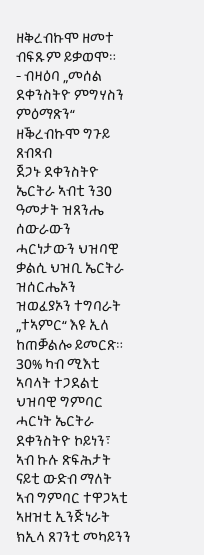ዘቅረብኩሞ ዘመተ ብፍጹም ይቃወሞ።
- ብዛዕባ „መሰል ደቀንስትዮ ምግሃስን ምዕማጽን“ ዘቕረብኩሞ ግጉይ ጸብጻብ
ጀጋኑ ደቀንስትዮ ኤርትራ ኣብቲ ን30 ዓመታት ዝጸንሔ ሰውራውን ሓርነታውን ህዝባዊ ቃልሲ ህዝቢ ኤርትራ ዝሰርሔኦን ዝወፈያኦን ተግባራት „ተኣምር“ እዩ ኢለ ከጠቓልሎ ይመርጽ። 30% ካብ ሚእቲ ኣባላት ተጋደልቲ ህዝባዊ ግምባር ሓርነት ኤርትራ ደቀንስትዮ ኮይነን፣ ኣብ ኩሉ ጽፍሕታት ናይቲ ውድብ ማለት ኣብ ግምባር ተዋጋኣቲ ኣዘዝቲ ኢንጅነራት ክኢላ ጸገንቲ መካይንን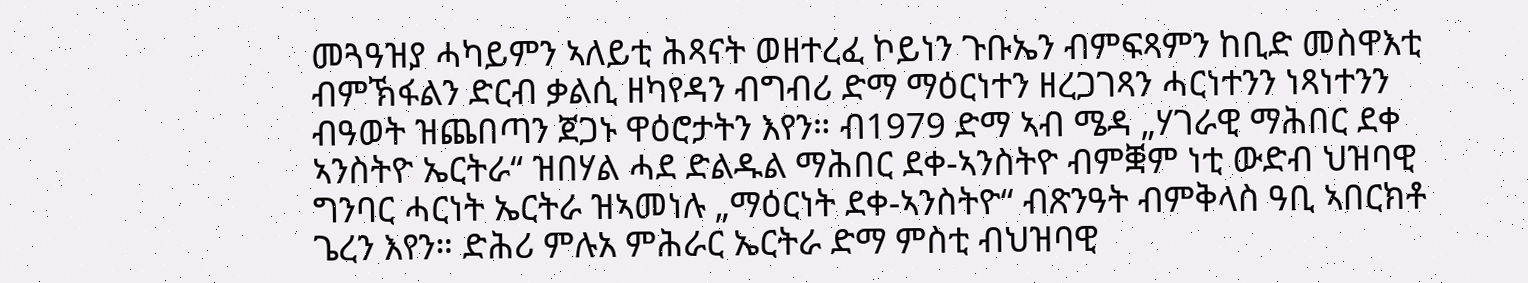መጓዓዝያ ሓካይምን ኣለይቲ ሕጻናት ወዘተረፈ ኮይነን ጉቡኤን ብምፍጻምን ከቢድ መስዋእቲ ብምኽፋልን ድርብ ቃልሲ ዘካየዳን ብግብሪ ድማ ማዕርነተን ዘረጋገጻን ሓርነተንን ነጻነተንን ብዓወት ዝጨበጣን ጀጋኑ ዋዕሮታትን እየን። ብ1979 ድማ ኣብ ሜዳ „ሃገራዊ ማሕበር ደቀ ኣንስትዮ ኤርትራ“ ዝበሃል ሓደ ድልዱል ማሕበር ደቀ-ኣንስትዮ ብምቛም ነቲ ውድብ ህዝባዊ ግንባር ሓርነት ኤርትራ ዝኣመነሉ „ማዕርነት ደቀ-ኣንስትዮ“ ብጽንዓት ብምቅላስ ዓቢ ኣበርክቶ ጌረን እየን። ድሕሪ ምሉአ ምሕራር ኤርትራ ድማ ምስቲ ብህዝባዊ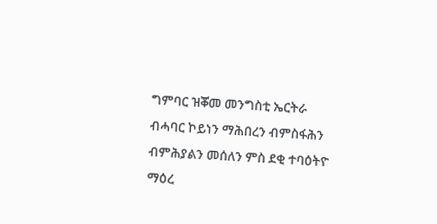ግምባር ዝቖመ መንግስቲ ኤርትራ ብሓባር ኮይነን ማሕበረን ብምስፋሕን ብምሕያልን መሰለን ምስ ደቂ ተባዕትዮ ማዕረ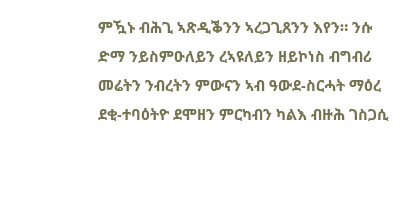ምዃኑ ብሕጊ ኣጽዲቕንን ኣረጋጊጸንን እየን። ንሱ ድማ ንይስምዑለይን ረኣዩለይን ዘይኮነስ ብግብሪ መሬትን ንብረትን ምውናን ኣብ ዓውደ-ስርሓት ማዕረ ደቂ-ተባዕትዮ ደሞዘን ምርካብን ካልእ ብዙሕ ገስጋሲ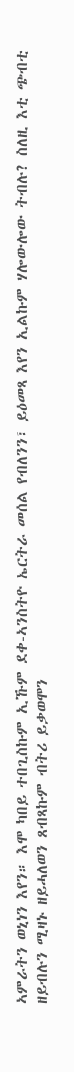ኣምራትን ወኒነን እየን። እሞ ካበይ ተበጊስኩም ኢኹም ደቀ-ኣንስትዮ ኤርትራ መሰል የብለንን፣ ይዕመጻ እየን ኢልኩም ሃሎውሎው ትብሉ? ስለዚ እቲ ጭብቲ ዘይብሉን ሚዛኑ ዘይሓለወን ጸብጻኩም ብትሪ ይቃወሞን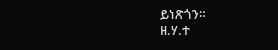ይነጽጎን።
ዘ.ሃ.ተ